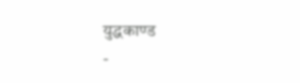युद्धकाण्ड
-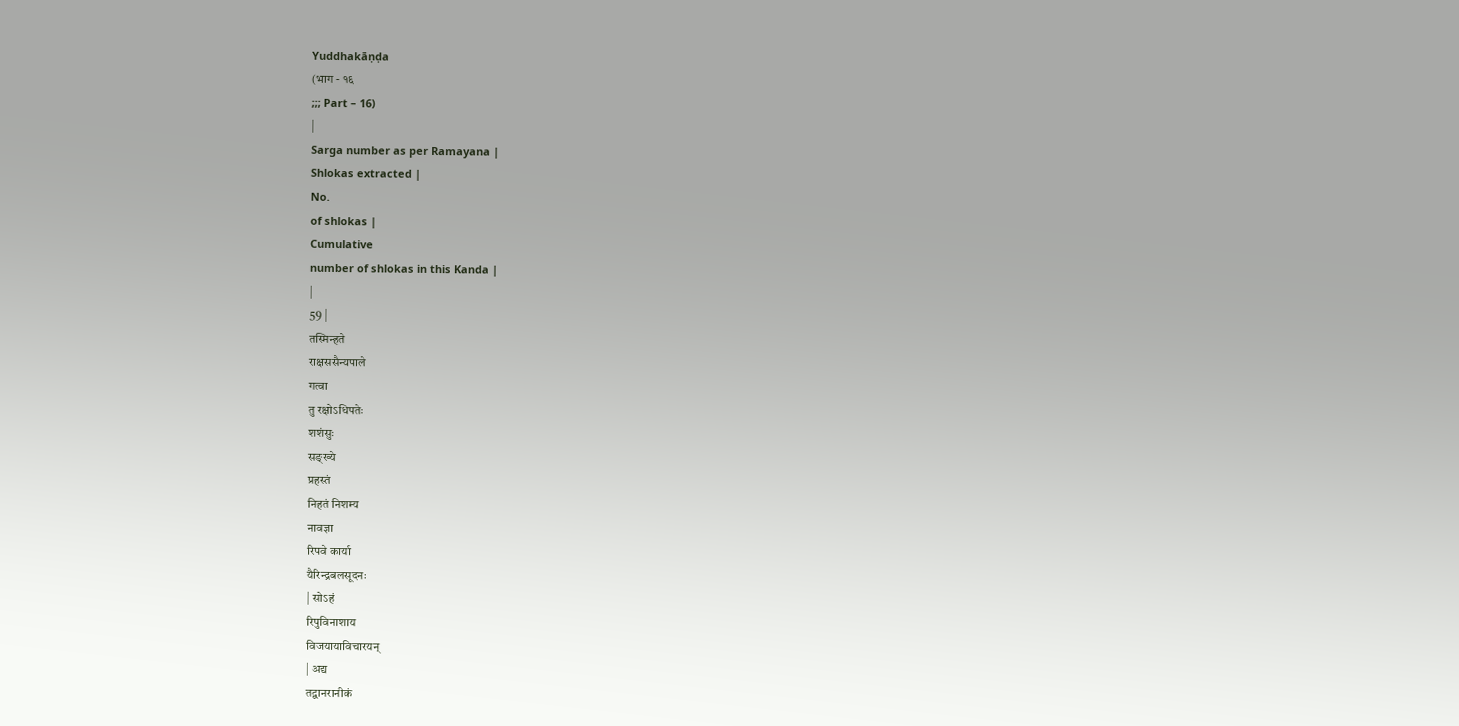Yuddhakāṇḍa
(भाग - १६
;;; Part – 16)
|
Sarga number as per Ramayana |
Shlokas extracted |
No.
of shlokas |
Cumulative
number of shlokas in this Kanda |
|
59 |
तस्मिन्हते
राक्षससैन्यपाले
गत्वा
तु रक्षोऽधिपतेः
शशंसुः
सङ्ख्ये
प्रहस्तं
निहतं निशम्य
नावज्ञा
रिपवे कार्या
यैरिन्द्रबलसूदनः
| सोऽहं
रिपुविनाशाय
विजयायाविचारयन्
| अद्य
तद्वानरानीकं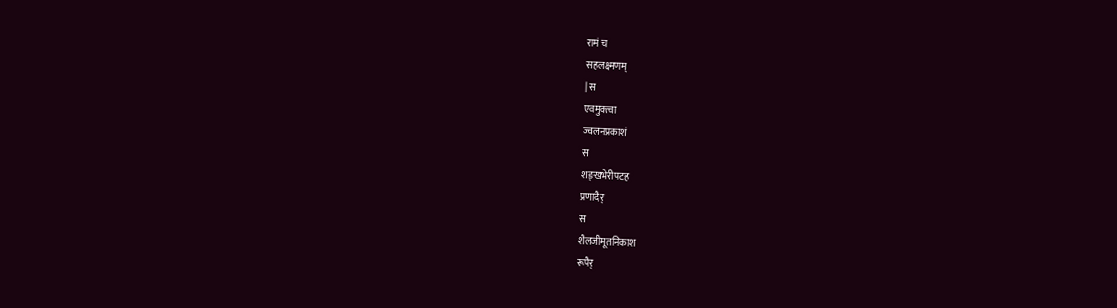रामं च
सहलक्ष्मणम्
| स
एवमुक्त्वा
ज्वलनप्रकाशं
स
शङ्खभेरीपटह
प्रणादैर्
स
शैलजीमूतनिकाश
रूपैर्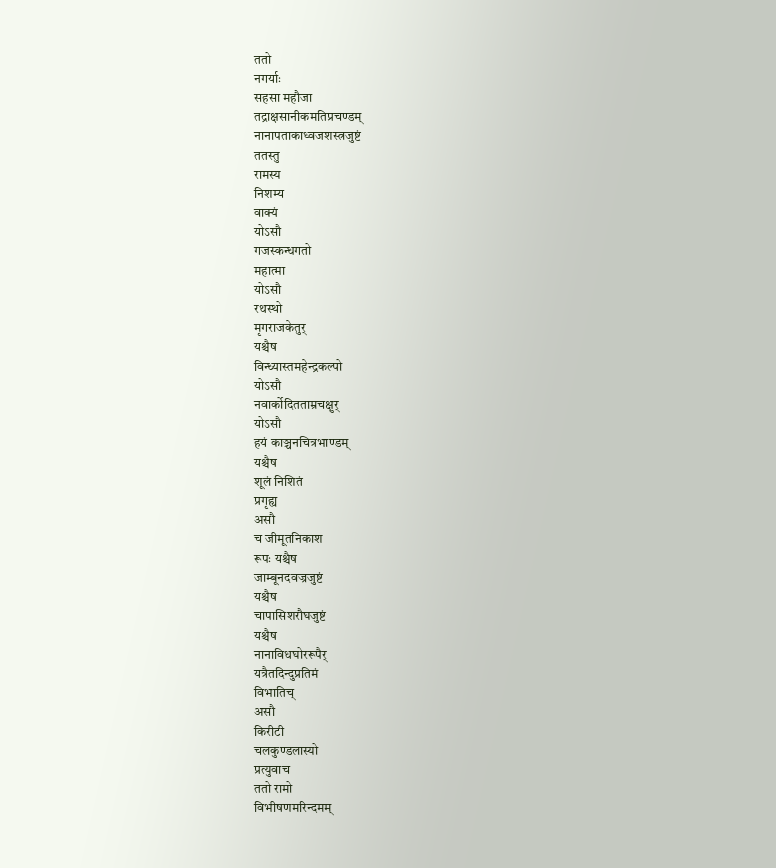ततो
नगर्याः
सहसा महौजा
तद्राक्षसानीकमतिप्रचण्डम्
नानापताकाध्वजशस्त्रजुष्टं
ततस्तु
रामस्य
निशम्य
वाक्यं
योऽसौ
गजस्कन्धगतो
महात्मा
योऽसौ
रथस्थो
मृगराजकेतुर्
यश्चैष
विन्ध्यास्तमहेन्द्रकल्पो
योऽसौ
नवार्कोदितताम्रचक्षुर्
योऽसौ
हयं काञ्चनचित्रभाण्डम्
यश्चैष
शूलं निशितं
प्रगृह्य
असौ
च जीमूतनिकाश
रूपः यश्चैष
जाम्बूनदवज्रजुष्टं
यश्चैष
चापासिशरौघजुष्टं
यश्चैष
नानाविधघोररूपैर्
यत्रैतदिन्दुप्रतिमं
विभातिच्
असौ
किरीटी
चलकुण्डलास्यो
प्रत्युवाच
ततो रामो
विभीषणमरिन्दमम्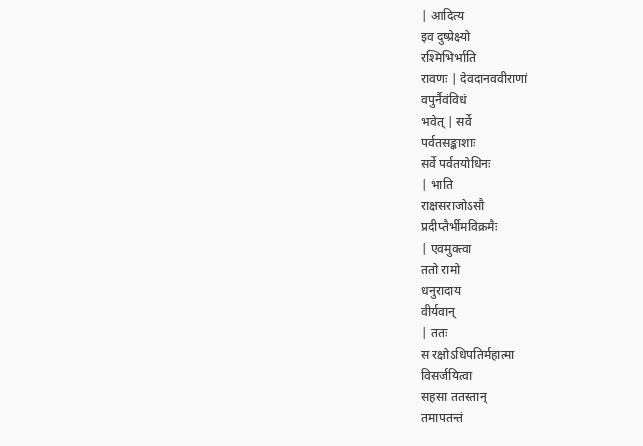| आदित्य
इव दुष्प्रेक्ष्यो
रश्मिभिर्भाति
रावणः | देवदानववीराणां
वपुर्नैवंविधं
भवेत् | सर्वे
पर्वतसङ्काशाः
सर्वे पर्वतयोधिनः
| भाति
राक्षसराजोऽसौ
प्रदीप्तैर्भीमविक्रमैः
| एवमुक्त्वा
ततो रामो
धनुरादाय
वीर्यवान्
| ततः
स रक्षोऽधिपतिर्महात्मा
विसर्जयित्वा
सहसा ततस्तान्
तमापतन्तं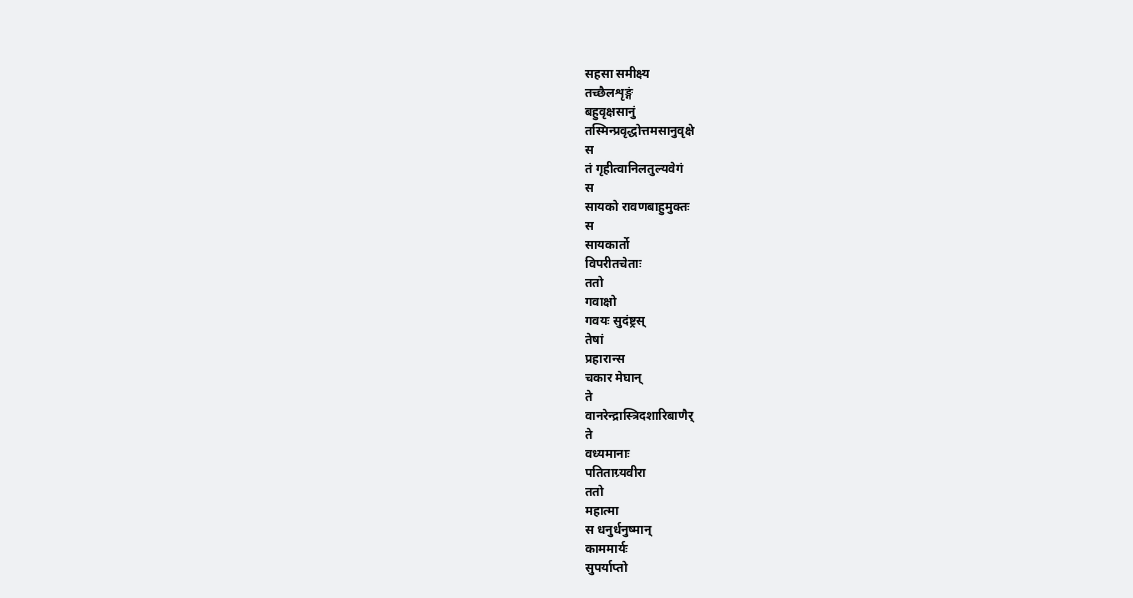सहसा समीक्ष्य
तच्छैलशृङ्गं
बहुवृक्षसानुं
तस्मिन्प्रवृद्धोत्तमसानुवृक्षे
स
तं गृहीत्वानिलतुल्यवेगं
स
सायको रावणबाहुमुक्तः
स
सायकार्तो
विपरीतचेताः
ततो
गवाक्षो
गवयः सुदंष्ट्रस्
तेषां
प्रहारान्स
चकार मेघान्
ते
वानरेन्द्रास्त्रिदशारिबाणैर्
ते
वध्यमानाः
पतिताग्र्यवीरा
ततो
महात्मा
स धनुर्धनुष्मान्
काममार्यः
सुपर्याप्तो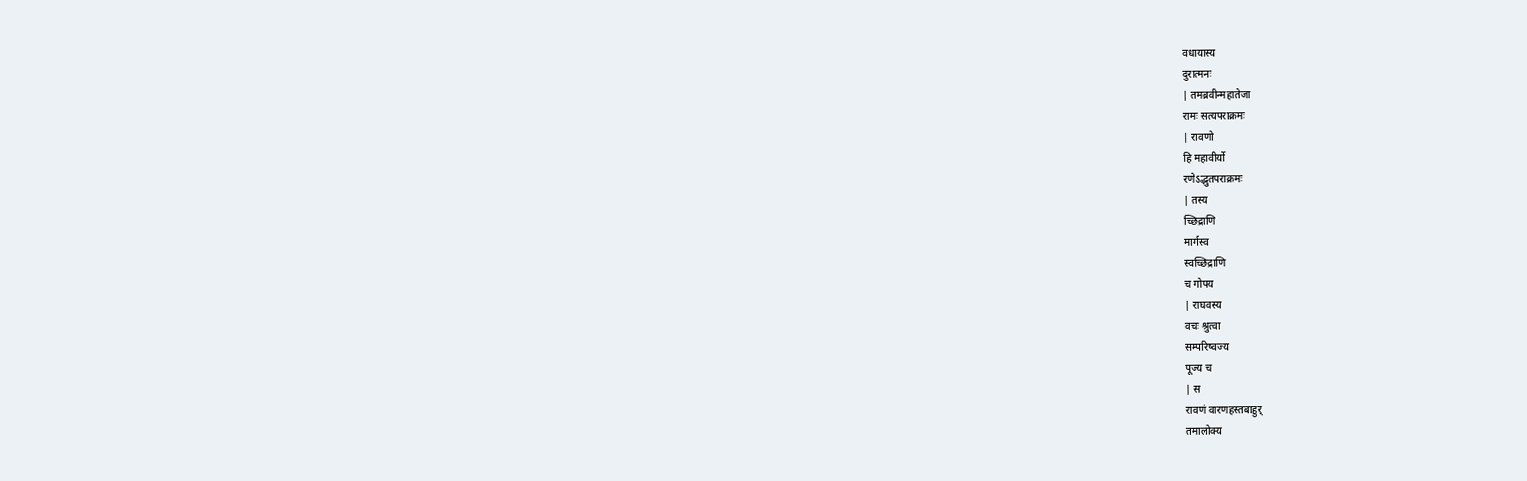वधायास्य
दुरात्मनः
| तमब्रवीन्महातेजा
रामः सत्यपराक्रमः
| रावणो
हि महावीर्यो
रणेऽद्भुतपराक्रमः
| तस्य
च्छिद्राणि
मार्गस्व
स्वच्छिद्राणि
च गोपय
| राघवस्य
वचः श्रुत्वा
सम्परिष्वज्य
पूज्य च
| स
रावणं वारणहस्तबाहुर्
तमालोक्य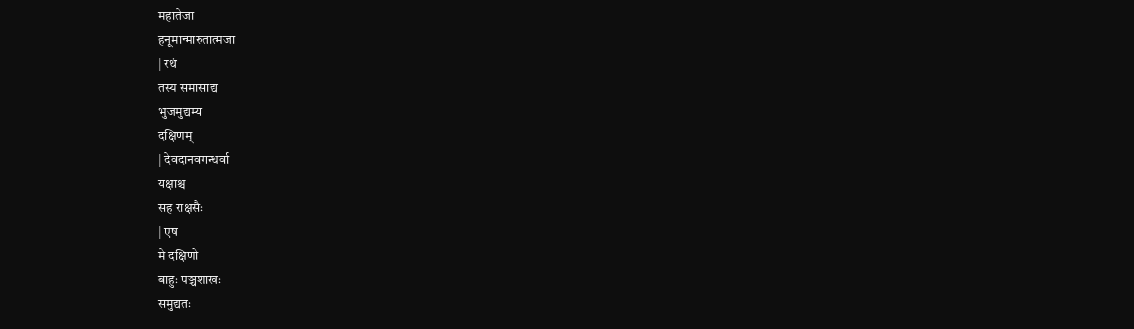महातेजा
हनूमान्मारुतात्मजा
| रथं
तस्य समासाद्य
भुजमुद्यम्य
दक्षिणम्
| देवदानवगन्धर्वा
यक्षाश्च
सह राक्षसैः
| एष
मे दक्षिणो
बाहुः पञ्चशाखः
समुद्यतः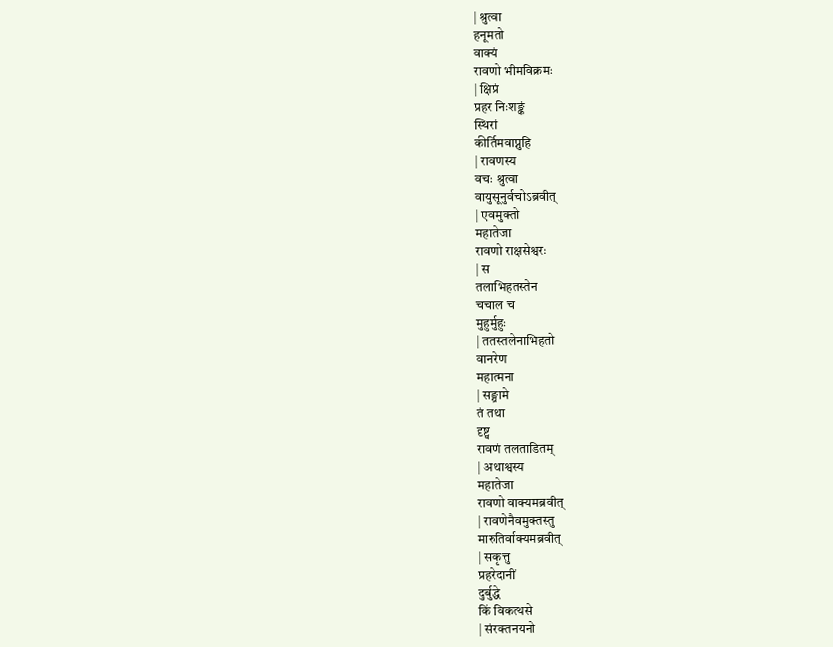| श्रुत्वा
हनूमतो
वाक्यं
रावणो भीमविक्रमः
| क्षिप्रं
प्रहर निःशङ्कं
स्थिरां
कीर्तिमवाप्नुहि
| रावणस्य
वचः श्रुत्वा
वायुसूनुर्वचोऽब्रवीत्
| एवमुक्तो
महातेजा
रावणो राक्षसेश्वरः
| स
तलाभिहतस्तेन
चचाल च
मुहुर्मुहुः
| ततस्तलेनाभिहतो
वानरेण
महात्मना
| सङ्ग्रामे
तं तथा
दृष्ट्व
रावणं तलताडितम्
| अथाश्वस्य
महातेजा
रावणो वाक्यमब्रवीत्
| रावणेनैवमुक्तस्तु
मारुतिर्वाक्यमब्रवीत्
| सकृत्तु
प्रहरेदानीं
दुर्बुद्धे
किं विकत्थसे
| संरक्तनयनो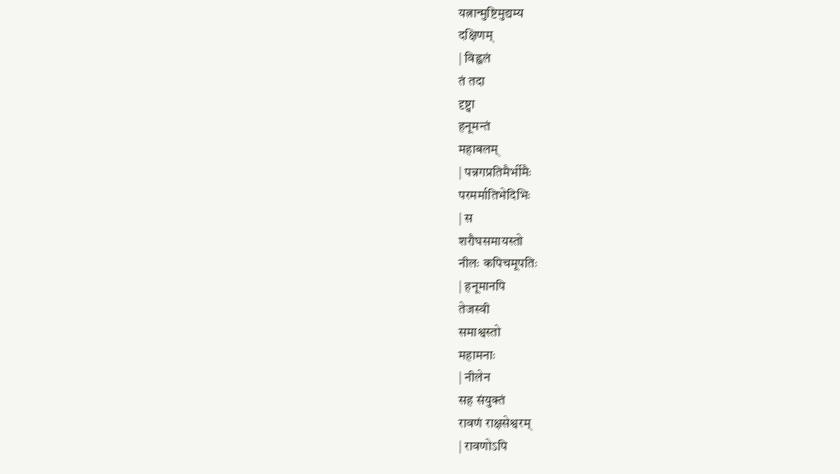यत्नान्मुष्टिमुद्यम्य
दक्षिणम्
| विह्वलं
तं तदा
दृष्ट्वा
हनूमन्तं
महाबलम्
| पन्नगप्रतिमैर्भीमैः
परमर्मातिभेदिभिः
| स
शरौघसमायस्तो
नीलः कपिचमूपतिः
| हनूमानपि
तेजस्वी
समाश्वस्तो
महामनाः
| नीलेन
सह संयुक्तं
रावणं राक्षसेश्वरम्
| रावणोऽपि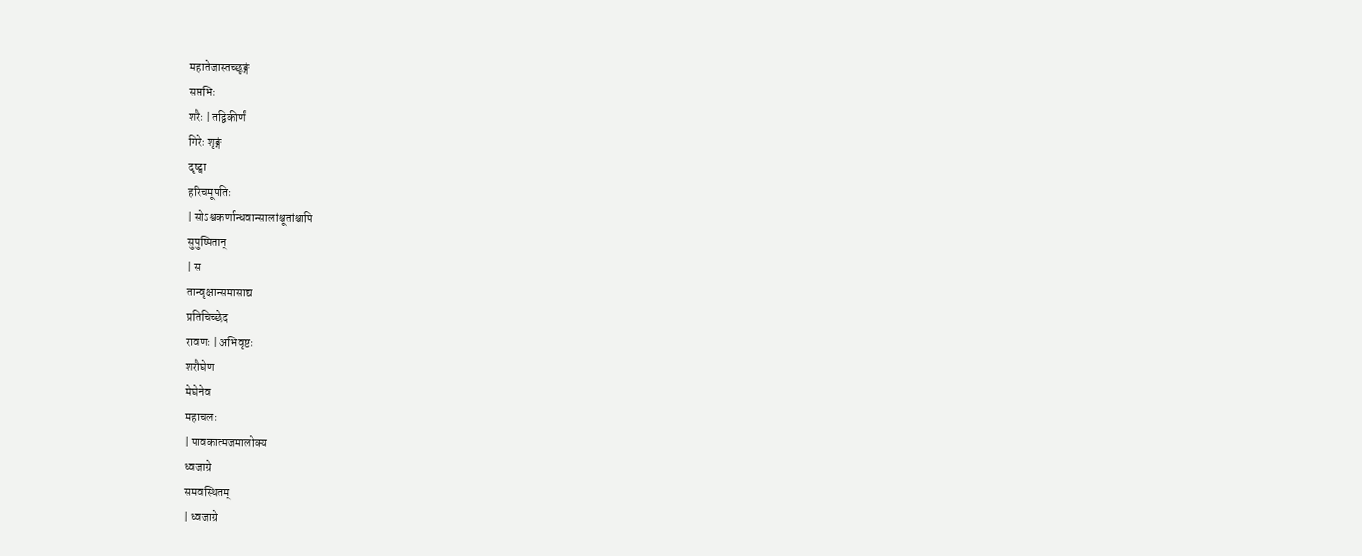महातेजास्तच्छृङ्गं
सप्तभिः
शरैः | तद्विकीर्णं
गिरेः शृङ्गं
दृष्ट्वा
हरिचमूपतिः
| सोऽश्वकर्णान्धवान्सालांश्चूतांश्चापि
सुपुष्पितान्
| स
तान्वृक्षान्समासाद्य
प्रतिचिच्छेद
रावणः | अभिवृष्टः
शरौघेण
मेघेनेव
महाचलः
| पावकात्मजमालोक्य
ध्वजाग्रे
समवस्थितम्
| ध्वजाग्रे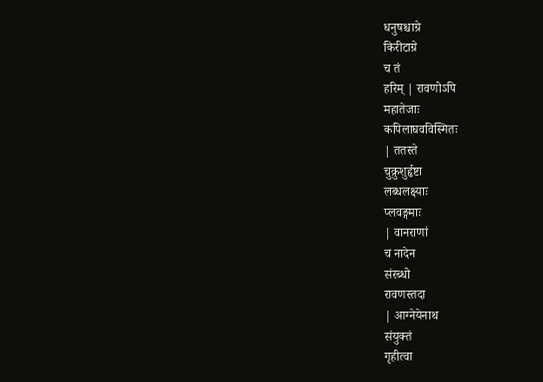धनुषश्चाग्रे
किरीटाग्रे
च तं
हरिम् | रावणोऽपि
महातेजाः
कपिलाघवविस्मितः
| ततस्ते
चुक्रुशुर्हृष्टा
लब्धलक्ष्याः
प्लवङ्गमाः
| वानराणां
च नादेन
संरब्धो
रावणस्तदा
| आग्नेयेनाथ
संयुक्तं
गृहीत्वा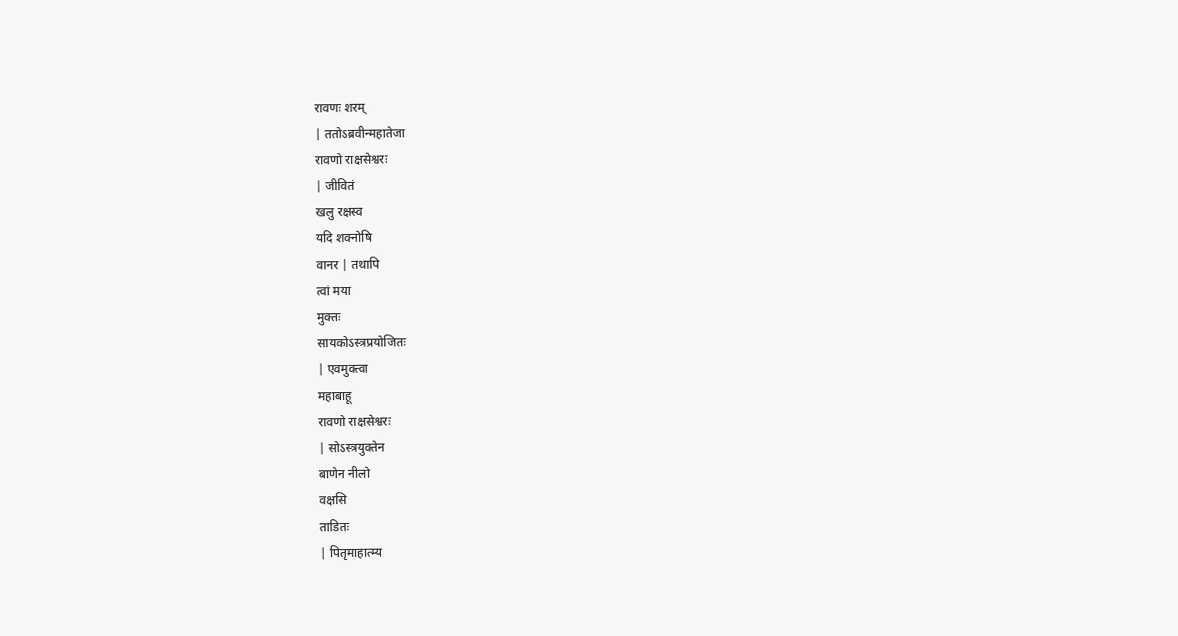रावणः शरम्
| ततोऽब्रवीन्महातेजा
रावणो राक्षसेश्वरः
| जीवितं
खलु रक्षस्व
यदि शक्नोषि
वानर | तथापि
त्वां मया
मुक्तः
सायकोऽस्त्रप्रयोजितः
| एवमुक्त्वा
महाबाहू
रावणो राक्षसेश्वरः
| सोऽस्त्रयुक्तेन
बाणेन नीलो
वक्षसि
ताडितः
| पितृमाहात्म्य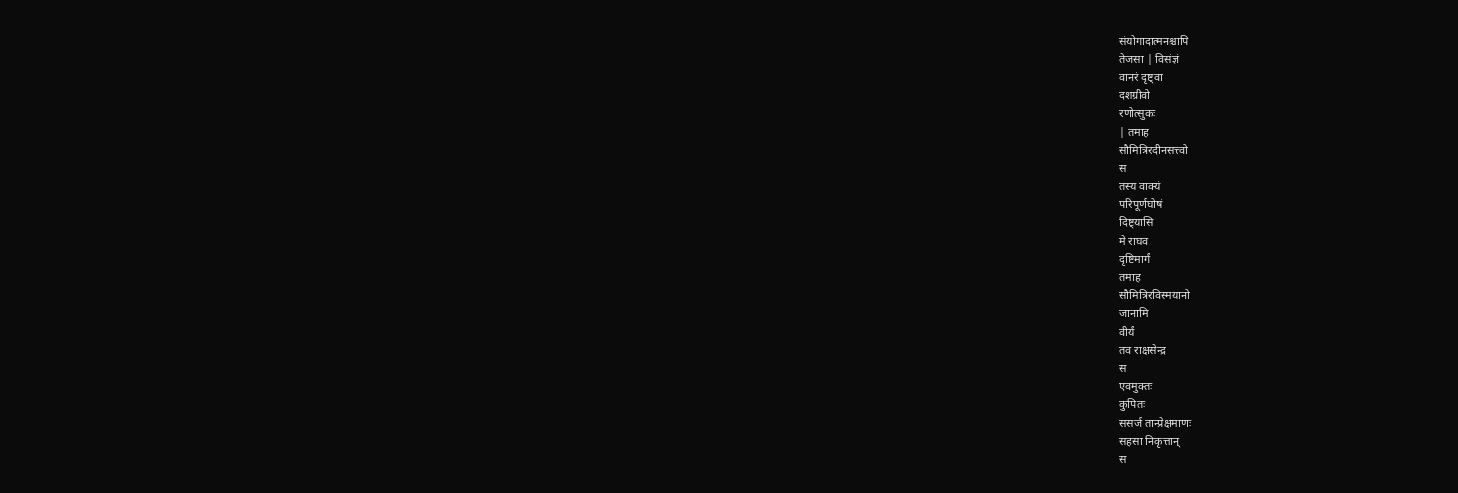संयोगादात्मनश्चापि
तेजसा | विसंज्ञं
वानरं दृष्ट्वा
दशग्रीवो
रणोत्सुकः
| तमाह
सौमित्रिरदीनसत्त्वो
स
तस्य वाक्यं
परिपूर्णघोषं
दिष्ट्यासि
मे राघव
दृष्टिमार्गं
तमाह
सौमित्रिरविस्मयानो
जानामि
वीर्यं
तव राक्षसेन्द्र
स
एवमुक्तः
कुपितः
ससर्ज तान्प्रेक्षमाणः
सहसा निकृत्तान्
स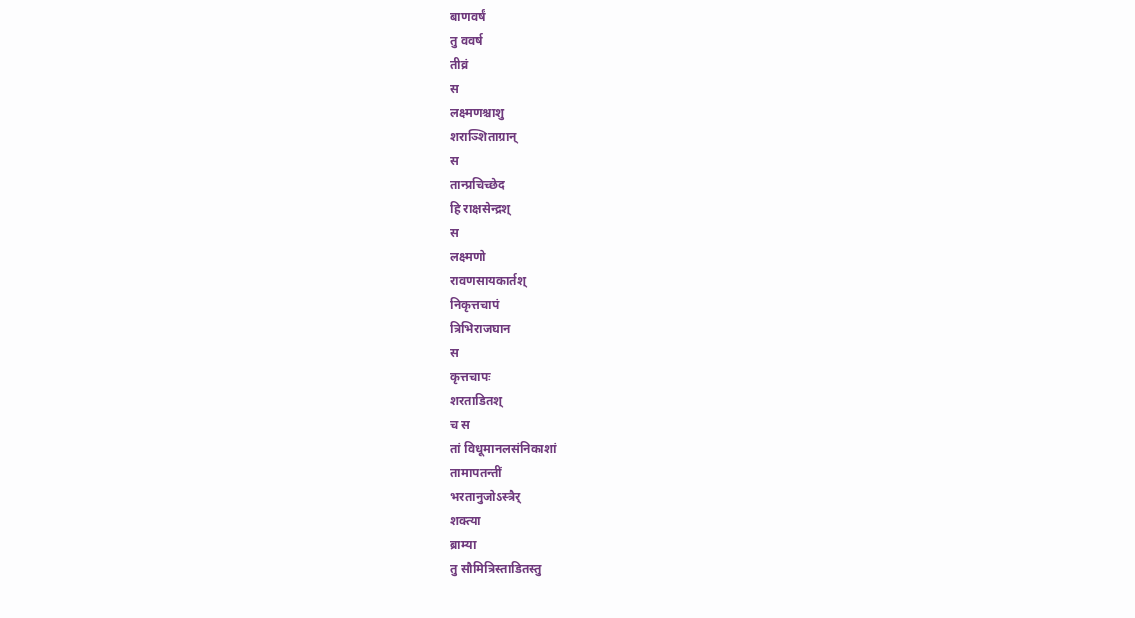बाणवर्षं
तु ववर्ष
तीव्रं
स
लक्ष्मणश्चाशु
शराञ्शिताग्रान्
स
तान्प्रचिच्छेद
हि राक्षसेन्द्रश्
स
लक्ष्मणो
रावणसायकार्तश्
निकृत्तचापं
त्रिभिराजघान
स
कृत्तचापः
शरताडितश्
च स
तां विधूमानलसंनिकाशां
तामापतन्तीं
भरतानुजोऽस्त्रैर्
शक्त्या
ब्राम्या
तु सौमित्रिस्ताडितस्तु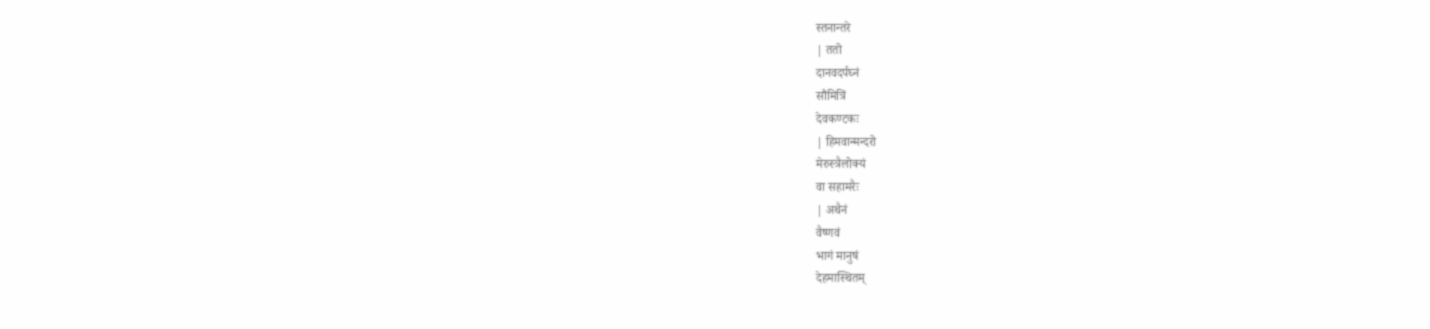स्तनान्तरे
| ततो
दानवदर्पघ्नं
सौमित्रिं
देवकण्टकः
| हिमवान्मन्दरो
मेरुस्त्रैलोक्यं
वा सहामरैः
| अथैनं
वैष्णवं
भागं मानुषं
देहमास्थितम्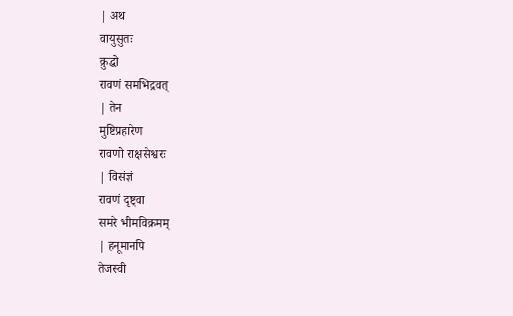| अथ
वायुसुतः
क्रुद्धो
रावणं समभिद्रवत्
| तेन
मुष्टिप्रहारेण
रावणो राक्षसेश्वरः
| विसंज्ञं
रावणं दृष्ट्वा
समरे भीमविक्रमम्
| हनूमानपि
तेजस्वी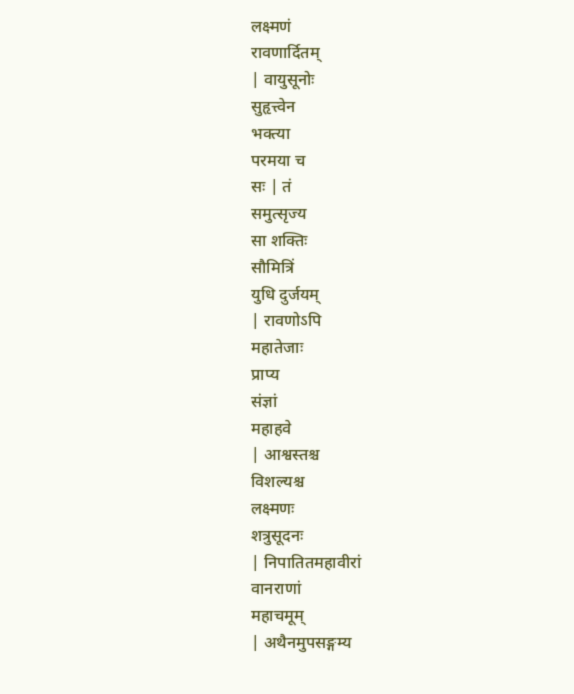लक्ष्मणं
रावणार्दितम्
| वायुसूनोः
सुहृत्त्वेन
भक्त्या
परमया च
सः | तं
समुत्सृज्य
सा शक्तिः
सौमित्रिं
युधि दुर्जयम्
| रावणोऽपि
महातेजाः
प्राप्य
संज्ञां
महाहवे
| आश्वस्तश्च
विशल्यश्च
लक्ष्मणः
शत्रुसूदनः
| निपातितमहावीरां
वानराणां
महाचमूम्
| अथैनमुपसङ्गम्य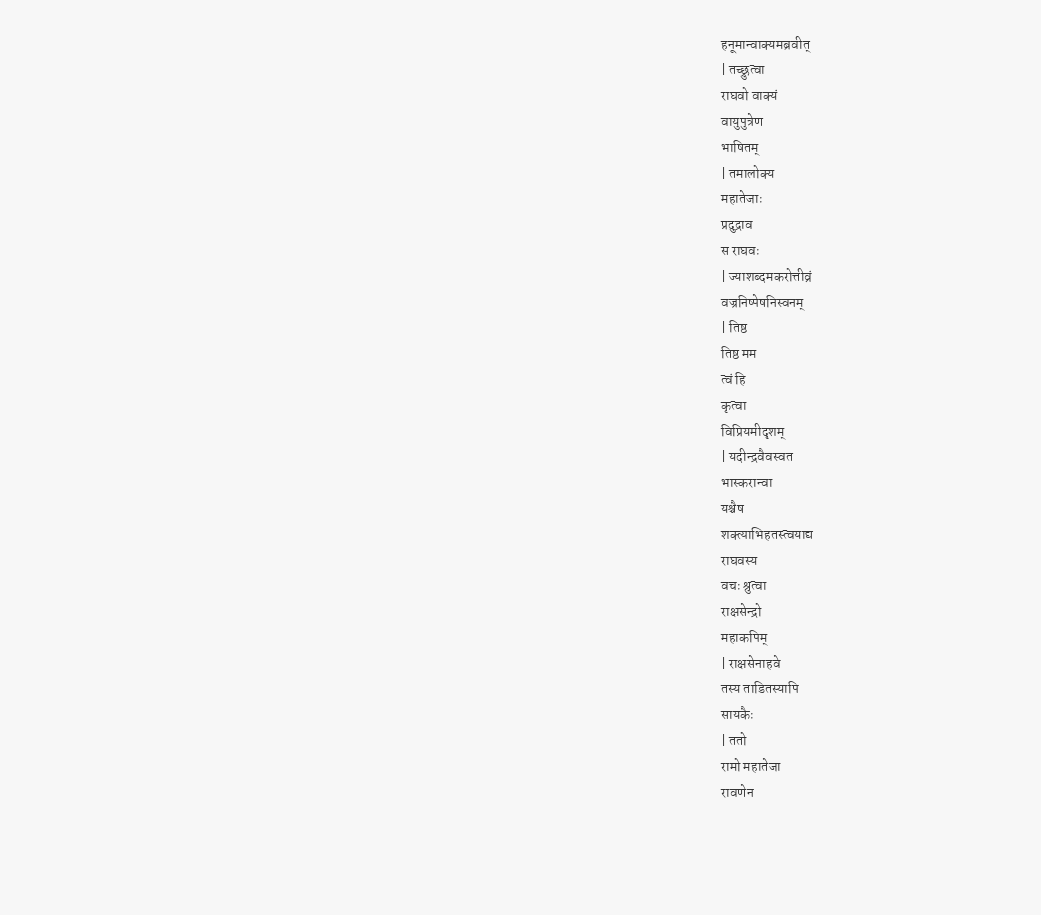हनूमान्वाक्यमब्रवीत्
| तच्छ्रुत्वा
राघवो वाक्यं
वायुपुत्रेण
भाषितम्
| तमालोक्य
महातेजाः
प्रदुद्राव
स राघवः
| ज्याशब्दमकरोत्तीव्रं
वज्रनिष्पेषनिस्वनम्
| तिष्ठ
तिष्ठ मम
त्वं हि
कृत्वा
विप्रियमीदृशम्
| यदीन्द्रवैवस्वत
भास्करान्वा
यश्चैष
शक्त्याभिहतस्त्वयाद्य
राघवस्य
वचः श्रुत्वा
राक्षसेन्द्रो
महाकपिम्
| राक्षसेनाहवे
तस्य ताडितस्यापि
सायकैः
| ततो
रामो महातेजा
रावणेन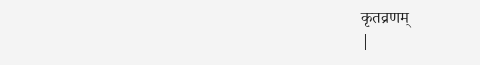कृतव्रणम्
|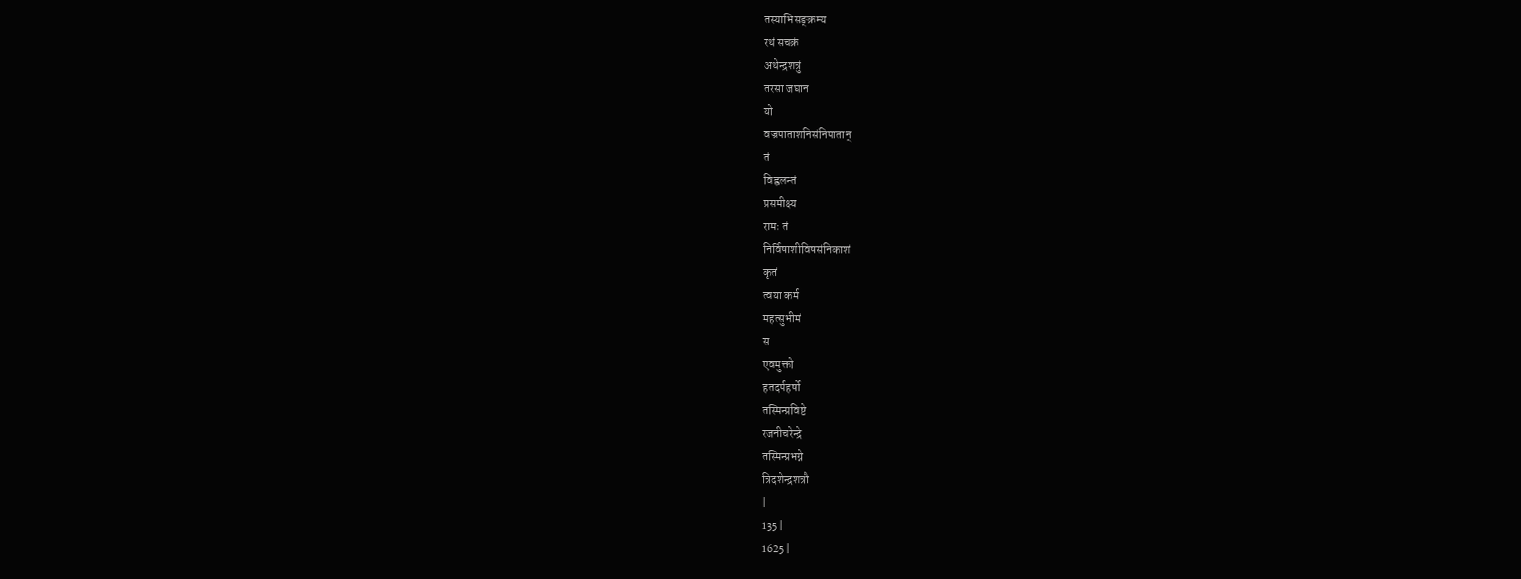तस्याभिसङ्क्रम्य
रथं सचक्रं
अथेन्द्रशत्रुं
तरसा जघान
यो
वज्रपाताशनिसंनिपातान्
तं
विह्वलन्तं
प्रसमीक्ष्य
रामः तं
निर्विषाशीविषसंनिकाशं
कृतं
त्वया कर्म
महत्सुभीमं
स
एवमुक्तो
हतदर्पहर्षो
तस्मिन्प्रविष्टे
रजनीचरेन्द्रे
तस्मिन्प्रभग्ने
त्रिदशेन्द्रशत्रौ
|
135 |
1625 |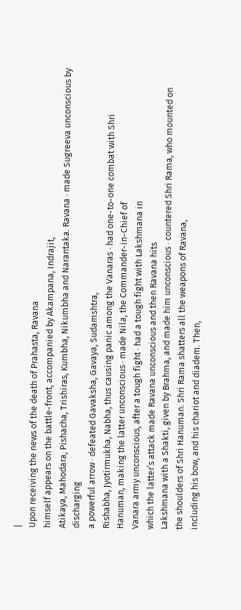|
Upon receiving the news of the death of Prahasta, Ravana
himself appears on the battle-front, accompanied by Akampana, Indrajit,
Atikaya, Mahodara, Pishacha, Trishiras, Kumbha, Nikumbha and Narantaka. Ravana · made Sugreeva unconscious by discharging
a powerful arrow · defeated Gavaksha, Gavaya, Sudamshtra,
Rishabha, Jyotirmukha, Nabha, thus causing panic among the Vanaras · had one-to-one combat with Shri
Hanuman, making the latter unconscious · made Nila, the Commander-in-Chief of
Vanara army unconscious, after a tough fight · had a tough fight with Lakshmana in
which the latter’s attack made Ravana unconscious and then Ravana hits
Lakshmana with a Shakti, given by Brahma, and made him unconscious · countered Shri Rama, who mounted on
the shoulders of Shri Hanuman. Shri Rama shatters all the weapons of Ravana,
including his bow, and his chariot and diadem. Then,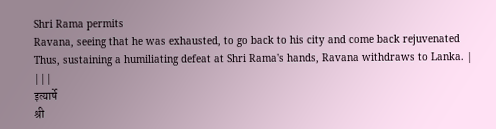Shri Rama permits
Ravana, seeing that he was exhausted, to go back to his city and come back rejuvenated
Thus, sustaining a humiliating defeat at Shri Rama's hands, Ravana withdraws to Lanka. |
|||
इत्यार्षे
श्री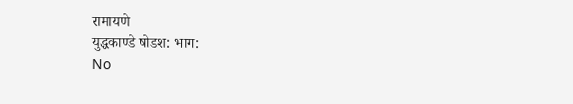रामायणे
युद्धकाण्डे षोडश: भाग:
No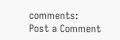comments:
Post a Comment